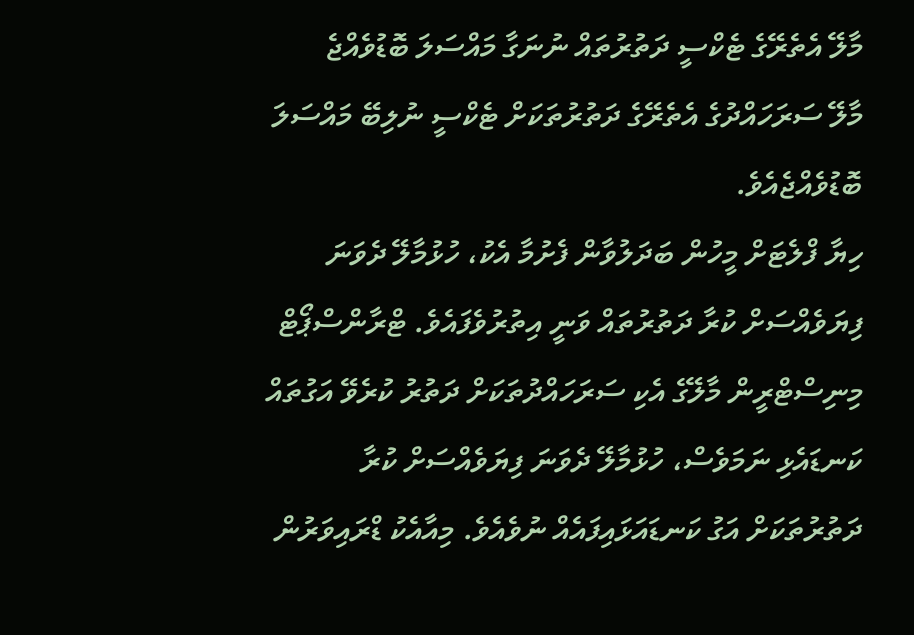މާލޭ އެތެރޭގެ ޓެކްސީ ދަތުރުތައް ނުނަގާ މައްސަލަ ބޮޑުވެއްޖެ
މާލޭ ސަރަހައްދުގެ އެތެރޭގެ ދަތުރުތަކަށް ޓެކްސީ ނުލިބޭ މައްސަލަ ބޮޑުވެއްޖެއެވެ.
ހިޔާ ފްލެޓަށް މީހުން ބަދަލުވާން ފެށުމާ އެކު، ހުޅުމާލޭ ދެވަނަ ފިޔަވެއްސަށް ކުރާ ދަތުރުތައް ވަނީ އިތުރުވެފައެވެ. ޓްރާންސްޕޯޓް މިނިސްޓްރީން މާލޭގެ އެކި ސަރަހައްދުތަކަށް ދަތުރު ކުރެވޭ އަގުތައް ކަނޑައެޅި ނަމަވެސް، ހުޅުމާލޭ ދެވަނަ ފިޔަވެއްސަށް ކުރާ ދަތުރުތަކަށް އަގު ކަނޑައަޅައިފައެއް ނުވެއެވެ. މިއާއެކު ޑްރައިވަރުން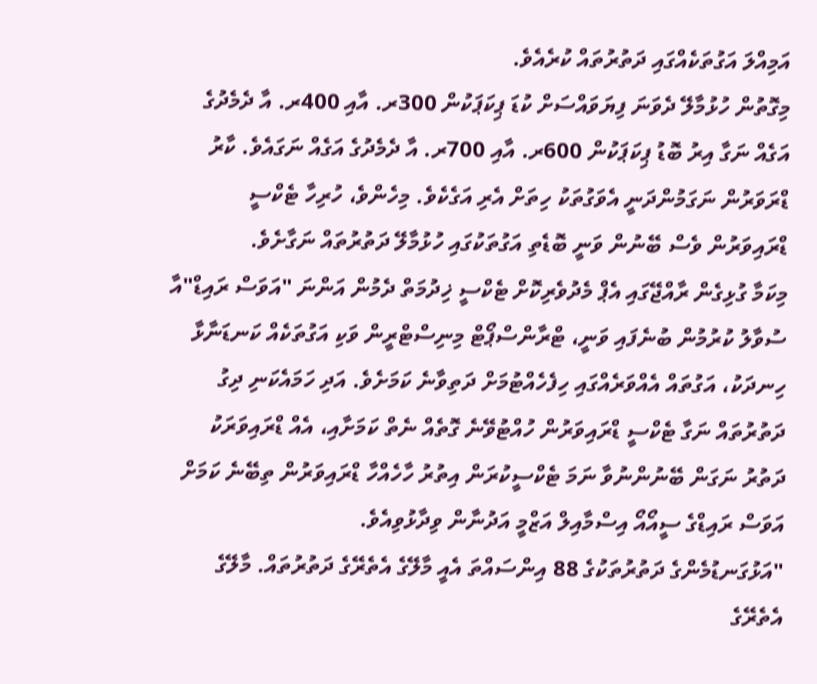އަމިއްލަ އަގުތަކެއްގައި ދަތުރުތައް ކުރެއެވެ.
މިގޮތުން ހުޅުމާލޭ ދެވަނަ ފިޔަވައްސަށް ކުޑަ ޕިކަޕަކުން 300ރ. އާއި 400ރ. އާ ދެމެދުގެ އަގެއް ނަގާ އިރު ބޮޑު ޕިކަޕަކުން 600ރ. އާއި 700ރ. އާ ދެމެދުގެ އަގެއް ނަގައެވެ. ކާރު ޑްރަވަރުން ނަގަމުންދަނީ އެވަގުތަކު ހިތަށް އެރި އަގެކެވެ. މިހެންވެ، ހުރިހާ ޓެކްސީ ޑްރައިވަރުން ވެސް ބޭނުން ވަނީ ބޮޑެތި އަގުތަކުގައި ހުޅުމާލޭ ދަތުރުތައް ނަގާށެވެ.
މިކަމާ ގުޅިގެން ރާއްޖޭގައި އެޕް މެދުވެރިކޮށް ޓެކްސީ ޚިދުމަތް ދެމުން އަންނަ "އަވަސް ރައިޑް"އާ ސުވާލު ކުރުމުން ބުނެފައި ވަނީ، ޓްރާންސްޕޯޓް މިނިސްޓްރީން ވަކި އަގުތަކެއް ކަނޑަނާޅާ ހިނދަކު، އަގުތައް އެއްވަރެއްގައި ހިފެހެއްޓުމަށް ދަތިވާނެ ކަމަށެވެ. އަދި ހަމައެކަނި ދިގު ދަތުރުތައް ނަގާ ޓެކްސީ ޑްރައިވަރުން ހުއްޓުވޭނެ ގޮތެއް ނެތް ކަމަށާއި، އެއް ޑްރައިވަރަކު ދަތުރު ނަގަން ބޭނުންނުވާ ނަމަ ޓެކްސީކުރަން އިތުރު ހާހެއްހާ ޑްރައިވަރުން ތިބޭނެ ކަމަށް އަވަސް ރައިޑްގެ ސީއޯއޯ އިސްމާއިލް އަޒްމީ އަދުނާން ވިދާޅުވިއެވެ.
"އަޅުގަނޑުމެންގެ ދަތުރުތަކުގެ 88 އިންސައްތަ އެއީ މާލޭގެ އެތެރޭގެ ދަތުރުތައް. މާލޭގެ އެތެރޭގެ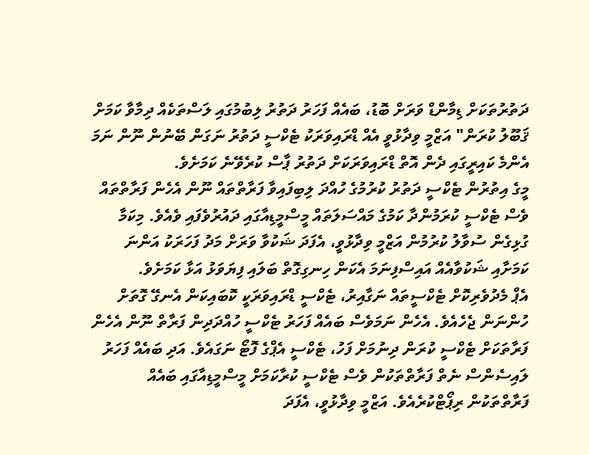ދަތުރުތަކަށް ޑިމާންޑް ވަރަށް ބޮޑު، ބައެއް ފަހަރު ދަތުރު ލިބުމުގައި ލަސްތަކެއް ދިމާވާ ކަމަށް ޤަބޫލު ކުރަން" އަޒްމީ ވިދާޅުވީ އެއް ޑްރައިވަރަކު ޓެކްސީ ދަތުރު ނަގަން ބޭނުން ނޫން ނަމަ އެންމެ ކައިރީގައި ދެން އޮތް ޑްރައިވަރަކަށް ދަތުރު ޕާސް ކުރެވޭނެ ކަމަށެވެ.
މީގެ އިތުރުން ޓެކްސީ ދަތުރު ކުރުމުގެ ހުއްދަ ލިބިފައިވާ ފަރާތްތައް ނޫން އެހެން ފަރާތްތައް ވެސް ޓެކްސީ ކުރަމުންދާ ކަމުގެ މައްސަލަތައް މީސްމީޑިއާގައި ދައުރުވެފައި ވެއެވެ. މިކަމާ ގުޅިގެން ސުވާލު ކުރުމުން އަޒްމީ ވިދާޅުވީ، އެފަދަ ޝަކުވާ ވަރަށް މަދު ފަހަރަކު އަންނަ ކަމަށާއި ޝަކުވާއެއް އައިސްފިނަމަ އެކަން ހިނގިގޮތް ބަލައި ފިޔަވަޅު އަޅާ ކަމަށެވެ.
އެޕް މެދުވެރިކޮށް ޓެކްސީތައް ނަގާއިރު، ޓެކްސީ ޑްރައިވަރަކީ ކޮބައިކަން އެނގޭ ގޮތަށް ހުންނަން ޖެހެއެވެ. އެހެން ނަމަވެސް ބައެއް ފަހަރު ޓެކްސީ ހުއްދަދިން ފަރާތް ނޫން އެހެން ފަރާތަކަށް ޓެކްސީ ކުރަން ދިނުމަށް ފަހު، ޓެކްސީ އެޕްގެ ފޮޓޯ ނަގައެވެ. އަދި ބައެއް ފަހަރު ލައިސެންސް ނެތް ފަރާތްތަކުން ވެސް ޓެކްސީ ކުރާކަމަށް މީސްމީޑިއާގައި ބައެއް ފަރާތްތަކުން ރިޕޯޓްކުރެއެވެ. އަޒްމީ ވިދާޅުވީ، އެފަދަ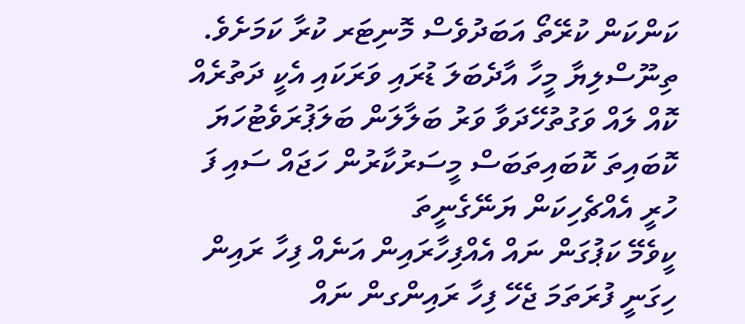ކަންކަން ކުރޭތޯ އަބަދުވެސް މޮނިޓަރ ކުރާ ކަމަށެވެ.
ތިނޫސްލިޔާ މީހާ އާދެބަލަ ޑުރައި ވަރަކައި އެކީ ދަތުރެއް ކޮއް ލައް ވަގުތުހޭދަވާ ވަރު ބަލާލަން ބަލަޕުރަވެޓުހަޔަ ކޮބައިތަ ކޮބައިތަބަސް މީސަރުކާރުން ހަޖައް ސައި ފަ ހުރީ އެއްޗެހިކަން ޔަނޭގެނީތަ
ކީވެމޭ ކަޕުގަން ނައް އެއްފިހާރައިން އަނެއް ފިހާ ރައިން ހިގަނީ ފުރަތަމަ ޖެހޭ ފިހާ ރައިންގން ނައް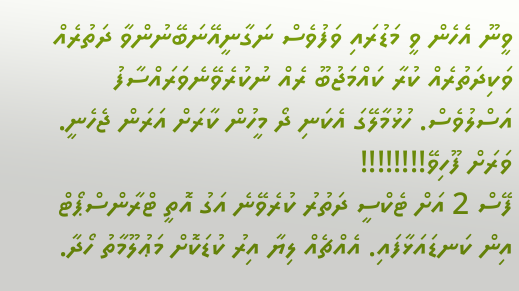ވީނޫ އެހެން ވީ މަޑުރައި ވަފުވެސް ނަގާނީއޭނަބޭނުންވާ ދަތުރެއް ވަކިދަތުރެއް ކުރާ ކައްމަޖުބޫ ރެއް ނުކުރެވޭނެވަރައްސާފު
އަސްލުވެސް. ހުޅުމާލޭގަ އެކަނި ދޯ މީހުން ކާރަށް އަރަން ޖެހެނީ. ވަރަށް ފޫހިވޭ!!!!!!!!
ފޭސް 2 އަށް ޓެކްސީ ދަތުރު ކުރެވޭނެ އަގު އޮތީ ޓްރާންސްޕޯޓް އިން ކަނޑައަޅާފައި. އެއްޗެއް ލިޔާ އިރު ކުޑަކޮށް މަޢުލޫމާތު ހޯދާ.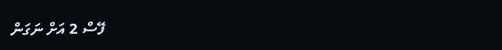ފޭސް 2 އަށް ނަގަން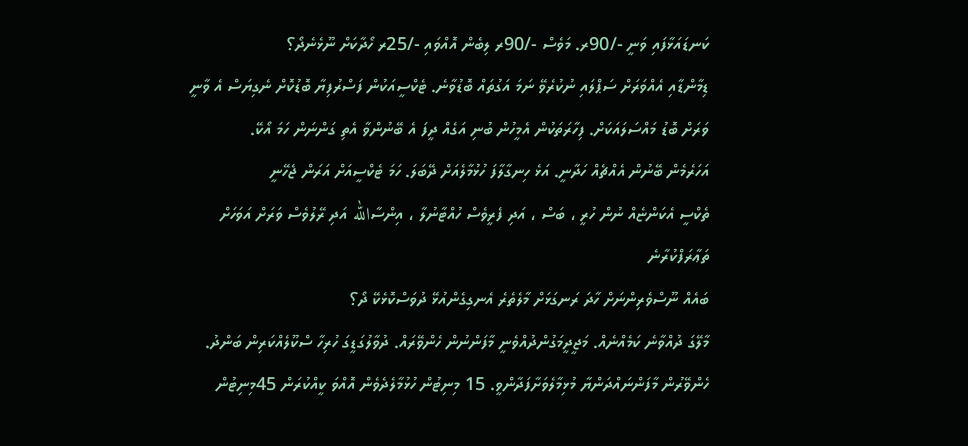ކަނޑައަޅާފައި ވަނީ -/90ރ. މަވެސް -/90ރ ލިބެން އޮއްވައި -/25ރ ހޯދާކަށް ނޫޅެނެދޯ؟
ޑިމާންޑާއި އެއްވަރަށް ސަޕްލައި ނުކުރެވޭ ނަމަ އަގުތައް ބޮޑުވާނެ. ޓެކްސީއަކުން ފަސްރުފިޔާ ބޮޑުކޮށް ނެގިޔަސް އެ ވާނީ ވަރަށް ބޮޑު މައްސަލައަކަށް. ފިހާރަތަކުން އެމީހުން ބުނި އަގެއް ދީފަ އެ ބޭނުންވާ އެތި ގަންނަން ހަމަ އޯކޭ.
އަހަރެމެން ބޭނުން އެއްޗެއް ހަދާނީ. އަޅެ ހިނގާލާފަ ހުޅުމާލެއަށް ދޭބަލަ. ހަމަ ޓެކްސީއަށް އަރަން ޖެހޭނީ
ތެކްސީ އެކަންޏެއް ނުން ހުރީ ، ބަސް ، އަދި ފެރީވެސް ހުއްޓާނުލާ ، އިންސާالله އަދި ރޭލުވެސް ވަރަށް އަވަހަށް ތަޢާރަފްކުރާނެ
ބައެއް ނޫސްވެރިންނަށް ހާދަ ރަނގަޅަށް މާލެތެރެ އެނގިގެންއުޅޭ ދުވަސްކޮޅެކޭ ދޯ؟
މާލޭގަ ދުއްވާނެ ކަމެއްނެއް. މަޖީދީމަގުންދުއްވެނީ މާފަންނުން ހެންވޭރައް. ދުވާލުގަޑީގަ ހުރިހާ ސްކޫލެއްކަރިން ބަންދު. ހެންވޭރުން މާފަންނައްދަންޔާ މުޅިމާލެވަށާފަދާންވީ. 15 މިނިޓުން ހުޅުމާލެދެވެން އޮއްވަ ކީއްކުރަން 45މިނިޓުން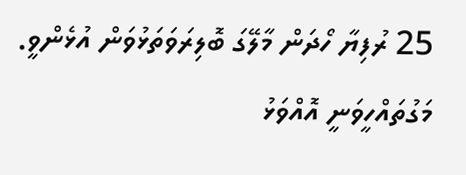25 ރުފިޔާ ހޯދަން މާލޭގަ ބޮލިރަވަތަޅުވަން އުޅެންވީ. މަގުތައްހީވަނީ އޮއްވަޅު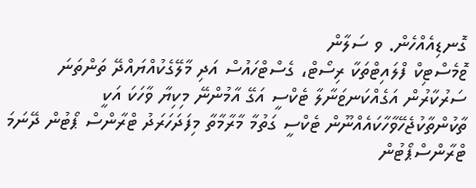ގޮނޑިއެއްހެން. ވ ސަލާން
ޱޮމެސްޓިކް ފްލައިޓްތަކާ ރިސޯޓް، ގެސްޓްހައުސް އަދި މާލޭގެކުއްޔައްދޭ ތަންތަނަ ސަރުކާރުން އަގެއްކަނޱަނާލާ ޓެކްސީ އަގޭ އާމުންނޭ މިކިޔާ ވާހަކަ އަކީ ތާކުންތާކުޖެހޭވާހާކައެއްނޫން ޓެކްސީ ގަތުމާ މާރާމާތާ މިފަދަހަރަދު ޓްރާންސް ޕޯޓުން ދޭނަމަ ޓްރާންސްޕޯޓުން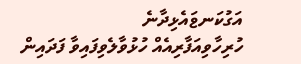އަގުކަނޱައެޅިދާނެ
ހުރިހާވިއަފާރިއެއް ހުޅުވާލެވިފައިވާ ފަދައިން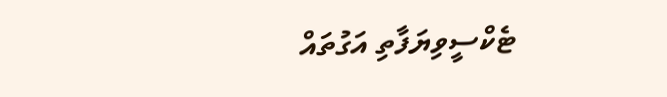ޓެކްސީވިޔަފާތި އަގުތައް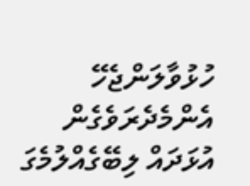ހުޅުވާލަންޖެހޭ
އެންމެދެރަވެގެން އުޅަދައް ލިބޭގެއްލުމެގަ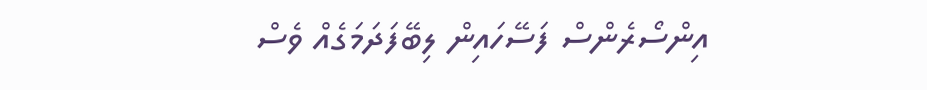އިންސޯރެންސް ފަސޭހައިން ލިބޭފަދަމަގެއް ވެސް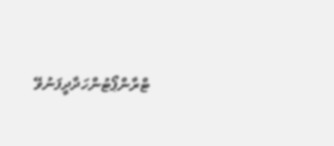ޓްރާންޕޯޓުންހަދާދީފަނުވޭ